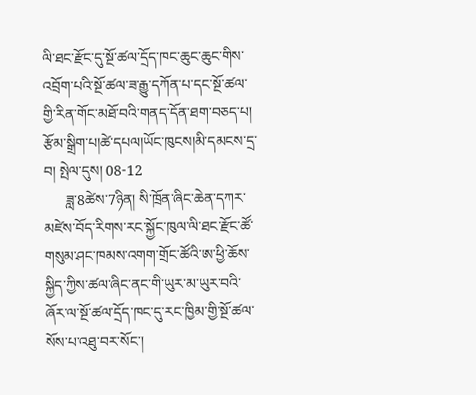ལི་ཐང་རྫོང་དུ་སྔོ་ཚལ་དྲོད་ཁང་ཆུང་ཆུང་གིས་འབྲོག་པའི་སྔོ་ཚལ་ཟ་རྒྱུ་དཀོན་པ་དང་སྔོ་ཚལ་གྱི་རིན་གོང་མཐོ་བའི་གནད་དོན་ཐག་བཅད་པ།
རྩོམ་སྒྲིག་པ།ཚེ་དཔལ།ཡོང་ཁུངས།མི་དམངས་དྲ་བ། སྤེལ་དུས། 08-12
      ཟླ་8ཚེས་7ཉིན། སི་ཁྲོན་ཞིང་ཆེན་དཀར་མཛེས་བོད་རིགས་རང་སྐྱོང་ཁུལ་ལི་ཐང་རྫོང་ཚོ་གསུམ་ཤང་ཁམས་འགག་གྲོང་ཚོའི་ཨ་ཕྱི་ཆོས་སྐྱིད་ཀྱིས་ཚལ་ཞིང་ནང་གི་ཡུར་མ་ཡུར་བའི་ཞོར་ལ་སྔོ་ཚལ་དྲོད་ཁང་དུ་རང་ཁྱིམ་གྱི་སྔོ་ཚལ་སོས་པ་འཐུ་བར་སོང་།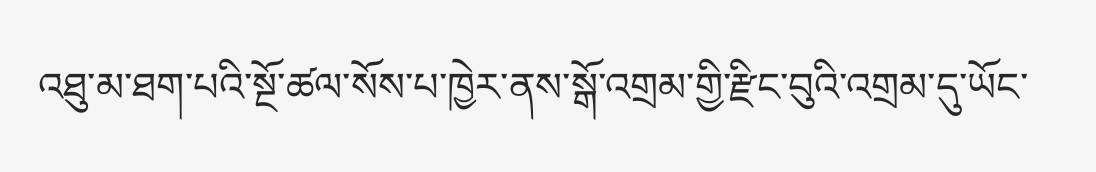འཐུ་མ་ཐག་པའི་སྔོ་ཚལ་སོས་པ་ཁྱེར་ནས་སྒོ་འགྲམ་གྱི་རྫིང་བུའི་འགྲམ་དུ་ཡོང་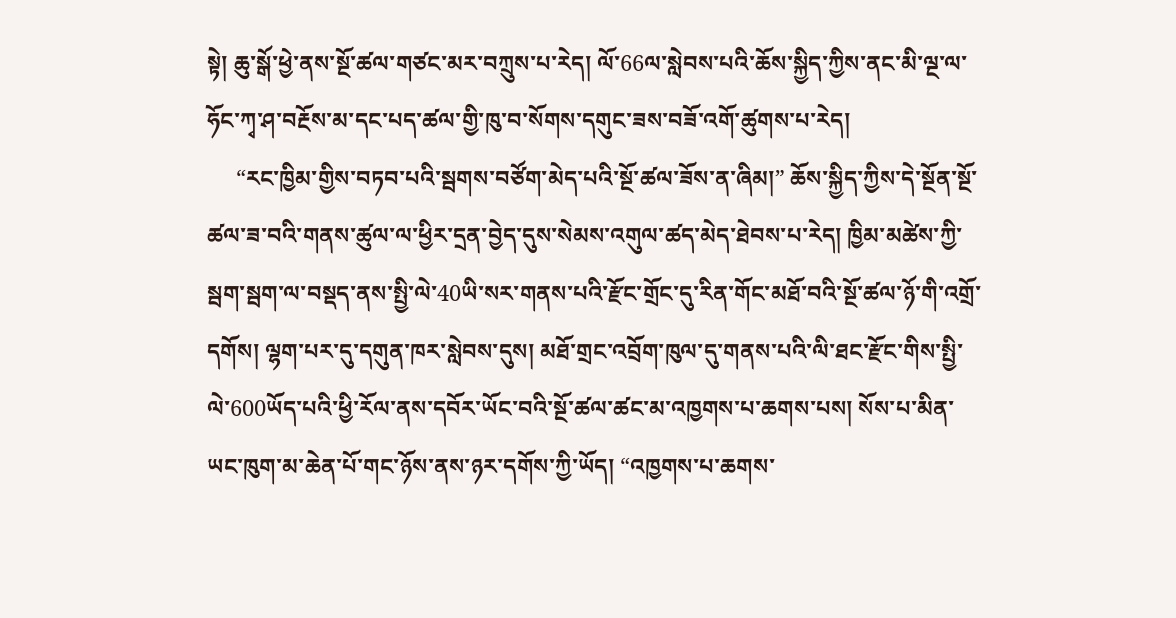སྟེ། ཆུ་སྒོ་ཕྱེ་ནས་སྔོ་ཚལ་གཙང་མར་བཀྲུས་པ་རེད། ལོ་66ལ་སླེབས་པའི་ཆོས་སྐྱིད་ཀྱིས་ནང་མི་ལྔ་ལ་ཧོང་ཀྭ་ཤ་བརྔོས་མ་དང་པད་ཚལ་གྱི་ཁུ་བ་སོགས་དགུང་ཟས་བཟོ་འགོ་ཚུགས་པ་རེད།
     “རང་ཁྱིམ་གྱིས་བཏབ་པའི་སྦགས་བཙོག་མེད་པའི་སྔོ་ཚལ་ཟོས་ན་ཞིམ།” ཆོས་སྐྱིད་ཀྱིས་དེ་སྔོན་སྔོ་ཚལ་ཟ་བའི་གནས་ཚུལ་ལ་ཕྱིར་དྲན་བྱེད་དུས་སེམས་འགུལ་ཚད་མེད་ཐེབས་པ་རེད། ཁྱིམ་མཚེས་ཀྱི་སྦག་སྦག་ལ་བསྡད་ནས་སྤྱི་ལེ་40ཡི་སར་གནས་པའི་རྫོང་གྲོང་དུ་རིན་གོང་མཐོ་བའི་སྔོ་ཚལ་ཉོ་གི་འགྲོ་དགོས། ལྷག་པར་དུ་དགུན་ཁར་སླེབས་དུས། མཐོ་གྲང་འབྲོག་ཁུལ་དུ་གནས་པའི་ལི་ཐང་རྫོང་གིས་སྤྱི་ལེ་600ཡོད་པའི་ཕྱི་རོལ་ནས་དབོར་ཡོང་བའི་སྔོ་ཚལ་ཚང་མ་འཁྱགས་པ་ཆགས་པས། སོས་པ་མིན་ཡང་ཁུག་མ་ཆེན་པོ་གང་ཉོས་ནས་ཉར་དགོས་ཀྱི་ཡོད། “འཁྱགས་པ་ཆགས་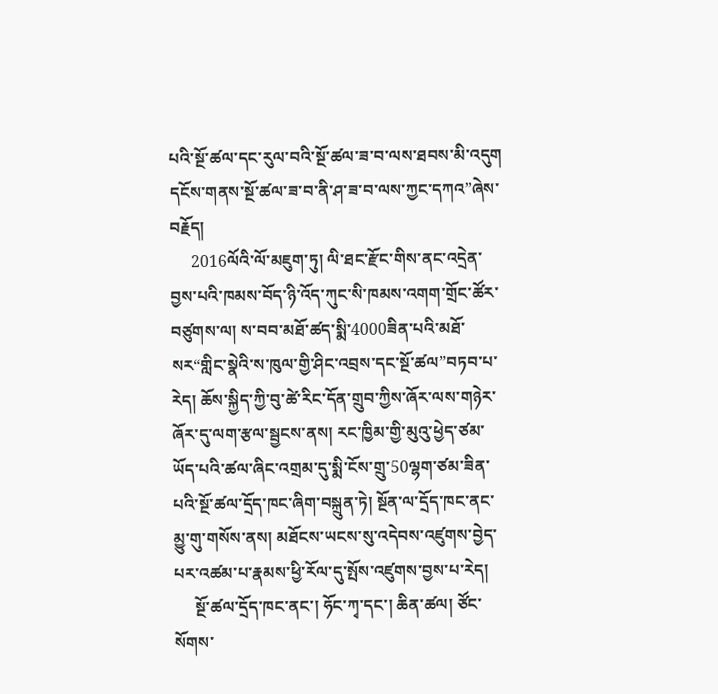པའི་སྔོ་ཚལ་དང་རུལ་བའི་སྔོ་ཚལ་ཟ་བ་ལས་ཐབས་མི་འདུག དངོས་གནས་སྔོ་ཚལ་ཟ་བ་ནི་ཤ་ཟ་བ་ལས་ཀྱང་དཀའ”ཞེས་བརྗོད།
     2016ལོའི་ལོ་མཇུག་ཏུ། ལི་ཐང་རྫོང་གིས་ནང་འདྲེན་བྱས་པའི་ཁམས་བོད་ཉི་འོད་ཀུང་སི་ཁམས་འགག་གྲོང་ཚོར་བཙུགས་ལ། ས་བབ་མཐོ་ཚད་སྨི་4000ཟིན་པའི་མཐོ་སར“གླིང་སྣེའི་ས་ཁུལ་གྱི་ཤིང་འབྲས་དང་སྔོ་ཚལ”བཏབ་པ་རེད། ཆོས་སྐྱིད་ཀྱི་བུ་ཚེ་རིང་དོན་གྲུབ་ཀྱིས་ཞོར་ལས་གཉེར་ཞོར་དུ་ལག་རྩལ་སྦྱངས་ནས། རང་ཁྱིམ་གྱི་མུའུ་ཕྱེད་ཙམ་ཡོད་པའི་ཚལ་ཞིང་འགྲམ་དུ་སྨི་ངོས་གྲུ་50ལྷག་ཙམ་ཟིན་པའི་སྔོ་ཚལ་དྲོད་ཁང་ཞིག་བསྐྲུན་ཏེ། སྔོན་ལ་དྲོད་ཁང་ནང་མྱུ་གུ་གསོས་ནས། མཐོངས་ཡངས་སུ་འདེབས་འཛུགས་བྱེད་པར་འཚམ་པ་རྣམས་ཕྱི་རོལ་དུ་སྤོས་འཛུགས་བྱས་པ་རེད།
     སྔོ་ཚལ་དྲོད་ཁང་ནང་། ཧོང་ཀྭ་དང་། ཆིན་ཚལ། ཙོང་སོགས་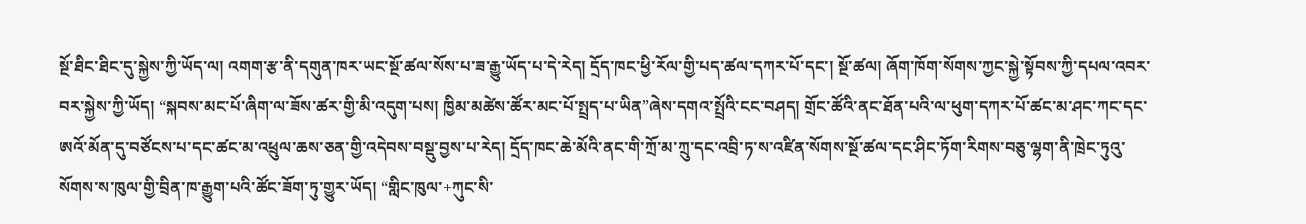སྔོ་ཐིང་ཐིང་དུ་སྐྱེས་ཀྱི་ཡོད་ལ། འགག་རྩ་ནི་དགུན་ཁར་ཡང་སྔོ་ཚལ་སོས་པ་ཟ་རྒྱུ་ཡོད་པ་དེ་རེད། དྲོད་ཁང་ཕྱི་རོལ་གྱི་པད་ཚལ་དཀར་པོ་དང་། སྔོ་ཚལ། ཞོག་ཁོག་སོགས་ཀྱང་སྐྱེ་སྟོབས་ཀྱི་དཔལ་འབར་བར་སྐྱེས་ཀྱི་ཡོད། “སྐབས་མང་པོ་ཞིག་ལ་ཟོས་ཚར་གྱི་མི་འདུག་པས། ཁྱིམ་མཚེས་ཚོར་མང་པོ་སྤྲད་པ་ཡིན”ཞེས་དགའ་སྤྲོའི་ངང་བཤད། གྲོང་ཚོའི་ནང་ཐོན་པའི་ལ་ཕུག་དཀར་པོ་ཚང་མ་ཤང་ཀང་དང་ཨའོ་མོན་དུ་བཙོངས་པ་དང་ཚང་མ་འཕྲུལ་ཆས་ཅན་གྱི་འདེབས་བསྡུ་བྱས་པ་རེད། དྲོད་ཁང་ཆེ་མོའི་ནང་གི་ཀྲོ་མ་ཀྲུ་དང་འབྲི་ཏ་ས་འཛིན་སོགས་སྔོ་ཚལ་དང་ཤིང་ཏོག་རིགས་བཅུ་ལྷག་ནི་ཁྲེང་ཏུའུ་སོགས་ས་ཁུལ་གྱི་བྲིན་ཁ་རྒྱུག་པའི་ཚོང་ཟོག་ཏུ་གྱུར་ཡོད། “གླིང་ཁུལ་+ཀུང་སི་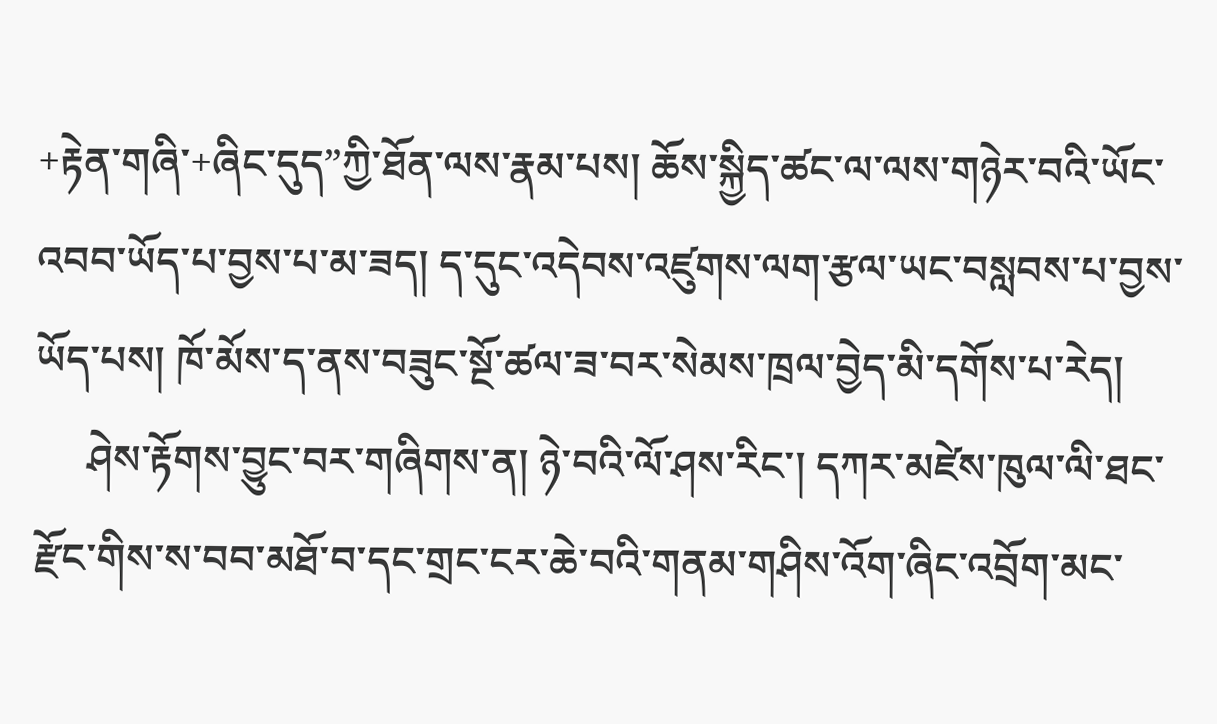+རྟེན་གཞི་+ཞིང་དུད”ཀྱི་ཐོན་ལས་རྣམ་པས། ཆོས་སྐྱིད་ཚང་ལ་ལས་གཉེར་བའི་ཡོང་འབབ་ཡོད་པ་བྱས་པ་མ་ཟད། ད་དུང་འདེབས་འཛུགས་ལག་རྩལ་ཡང་བསླབས་པ་བྱས་ཡོད་པས། ཁོ་མོས་ད་ནས་བཟུང་སྔོ་ཚལ་ཟ་བར་སེམས་ཁྲལ་བྱེད་མི་དགོས་པ་རེད།
     ཤེས་རྟོགས་བྱུང་བར་གཞིགས་ན། ཉེ་བའི་ལོ་ཤས་རིང་། དཀར་མཛེས་ཁུལ་ལི་ཐང་རྫོང་གིས་ས་བབ་མཐོ་བ་དང་གྲང་ངར་ཆེ་བའི་གནམ་གཤིས་འོག་ཞིང་འབྲོག་མང་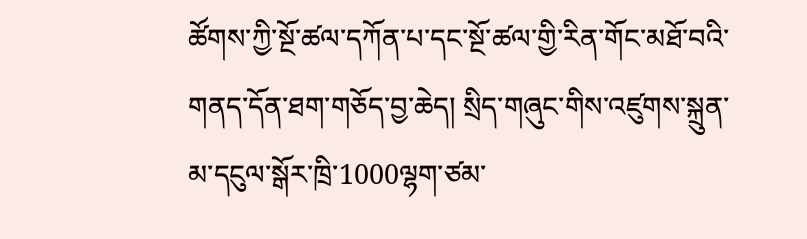ཚོགས་ཀྱི་སྔོ་ཚལ་དཀོན་པ་དང་སྔོ་ཚལ་གྱི་རིན་གོང་མཐོ་བའི་གནད་དོན་ཐག་གཅོད་བྱ་ཆེད། སྲིད་གཞུང་གིས་འཛུགས་སྐྲུན་མ་དངུལ་སྒོར་ཁྲི་1000ལྷག་ཙམ་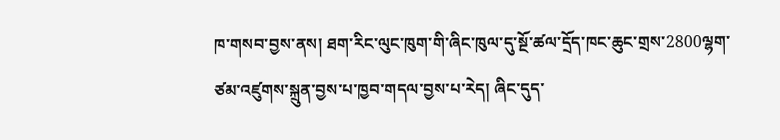ཁ་གསབ་བྱས་ནས། ཐག་རིང་ལུང་ཁུག་གི་ཞིང་ཁུལ་དུ་སྔོ་ཚལ་དྲོད་ཁང་ཆུང་གྲས་2800ལྷག་ཙམ་འཛུགས་སྐྲུན་བྱས་པ་ཁྱབ་གདལ་བྱས་པ་རེད། ཞིང་དུད་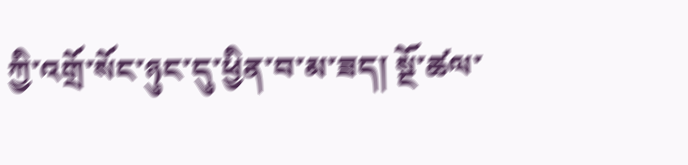ཀྱི་འགྲོ་སོང་ཉུང་དུ་ཕྱིན་བ་མ་ཟད། སྔོ་ཚལ་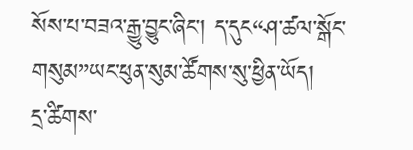སོས་པ་བཟའ་རྒྱུ་བྱུང་ཞིང་། ད་དུང“ཤ་ཚལ་སྒོང་གསུམ”ཡང་ཕུན་སུམ་ཚོགས་སུ་ཕྱིན་ཡོད།
དྲ་ཚིགས་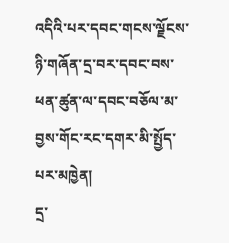འདིའི་པར་དབང་གངས་ལྗོངས་ཉི་གཞོན་དྲ་བར་དབང་བས་ཕན་ཚུན་ལ་དབང་བཅོལ་མ་བྱས་གོང་རང་དགར་མི་སྤྱོད་པར་མཁྱེན།
དྲ་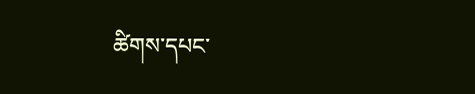ཚིགས་དཔང་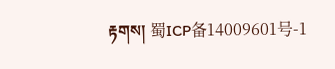རྟགས། 蜀ICP备14009601号-1